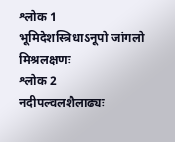श्लोक 1
भूमिदेशस्त्रिधाऽनूपो जांगलो मिश्रलक्षणः
श्लोक 2
नदीपल्वलशैलाढ्यः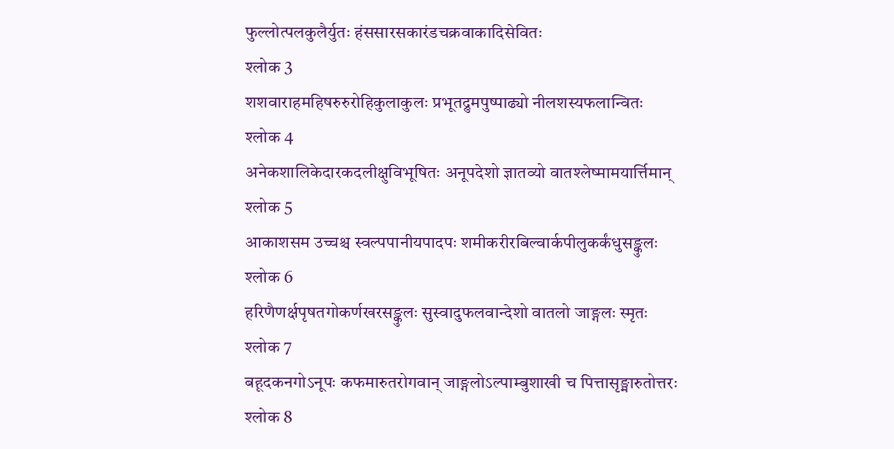फुल्लोत्पलकुलैर्युतः हंससारसकारंडचक्रवाकादिसेवितः
श्लोक 3
शशवाराहमहिषरुरुरोहिकुलाकुलः प्रभूतद्रुमपुष्पाढ्यो नीलशस्यफलान्वितः
श्लोक 4
अनेकशालिकेदारकदलीक्षुविभूषितः अनूपदेशो ज्ञातव्यो वातश्लेष्मामयार्त्तिमान्
श्लोक 5
आकाशसम उच्चश्च स्वल्पपानीयपादपः शमीकरीरबिल्वार्कपीलुकर्कंधुसङ्कुलः
श्लोक 6
हरिणैणर्क्षपृषतगोकर्णखरसङ्कुलः सुस्वादुफलवान्देशो वातलो जाङ्गलः स्मृतः
श्लोक 7
बहूदकनगोऽनूपः कफमारुतरोगवान् जाङ्गलोऽल्पाम्बुशाखी च पित्तासृङ्मारुतोत्तरः
श्लोक 8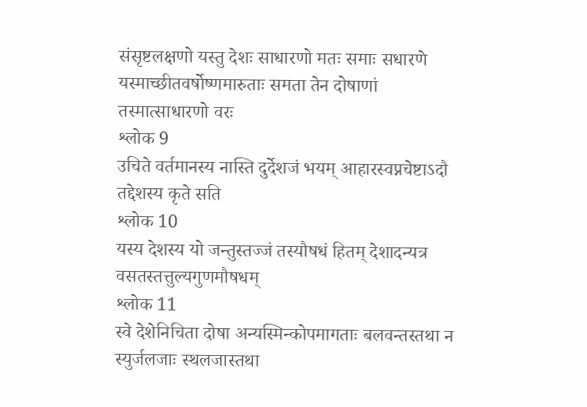संसृष्टलक्षणो यस्तु देशः साधारणो मतः समाः सधारणे यस्माच्छीतवर्षोष्णमारुताः समता तेन दोषाणां तस्मात्साधारणो वरः
श्लोक 9
उचिते वर्तमानस्य नास्ति दुर्देशजं भयम् आहारस्वप्नचेष्टाऽदौ तद्देशस्य कृते सति
श्लोक 10
यस्य देशस्य यो जन्तुस्तज्जं तस्यौषधं हितम् देशादन्यत्र वसतस्तत्तुल्यगुणमौषधम्
श्लोक 11
स्वे देशेनिचिता दोषा अन्यस्मिन्कोपमागताः बलवन्तस्तथा न स्युर्जलजाः स्थलजास्तथा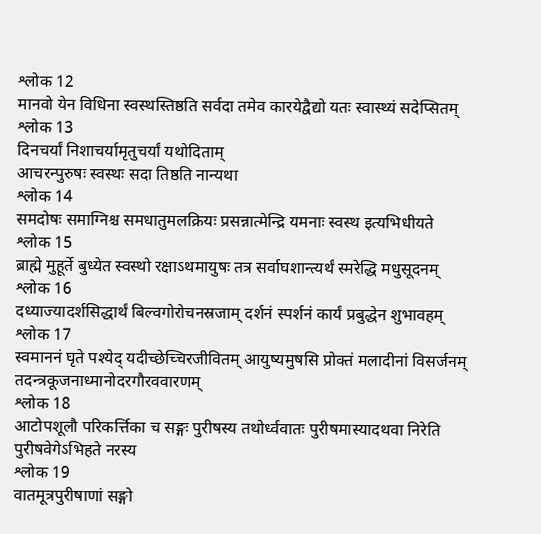श्लोक 12
मानवो येन विधिना स्वस्थस्तिष्ठति सर्वदा तमेव कारयेद्वैद्यो यतः स्वास्थ्यं सदेप्सितम्
श्लोक 13
दिनचर्यां निशाचर्यामृतुचर्यां यथोदिताम्
आचरन्पुरुषः स्वस्थः सदा तिष्ठति नान्यथा
श्लोक 14
समदोषः समाग्निश्च समधातुमलक्रियः प्रसन्नात्मेन्द्रि यमनाः स्वस्थ इत्यभिधीयते
श्लोक 15
ब्राह्मे मुहूर्ते बुध्येत स्वस्थो रक्षाऽथमायुषः तत्र सर्वाघशान्त्यर्थं स्मरेद्धि मधुसूदनम्
श्लोक 16
दध्याज्यादर्शसिद्धार्थं बिल्वगोरोचनस्रजाम् दर्शनं स्पर्शनं कार्यं प्रबुद्धेन शुभावहम्
श्लोक 17
स्वमाननं घृते पश्येद् यदीच्छेच्चिरजीवितम् आयुष्यमुषसि प्रोक्तं मलादीनां विसर्जनम् तदन्त्रकूजनाध्मानोदरगौरववारणम्
श्लोक 18
आटोपशूलौ परिकर्त्तिका च सङ्गः पुरीषस्य तथोर्ध्ववातः पुरीषमास्यादथवा निरेति पुरीषवेगेऽभिहते नरस्य
श्लोक 19
वातमूत्रपुरीषाणां सङ्गो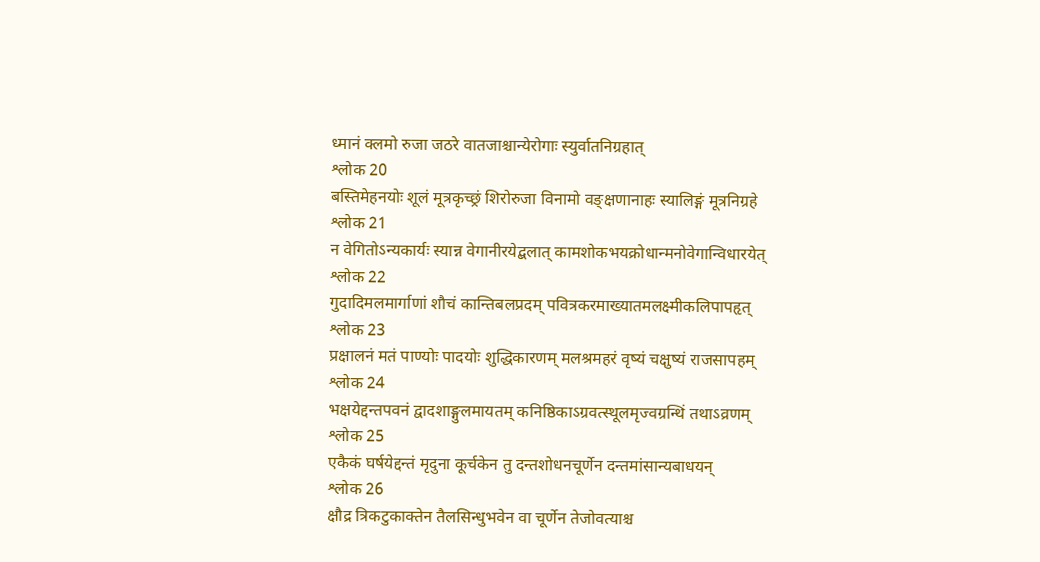ध्मानं क्लमो रुजा जठरे वातजाश्चान्येरोगाः स्युर्वातनिग्रहात्
श्लोक 20
बस्तिमेहनयोः शूलं मूत्रकृच्छ्रं शिरोरुजा विनामो वङ्क्षणानाहः स्यालिङ्गं मूत्रनिग्रहे
श्लोक 21
न वेगितोऽन्यकार्यः स्यान्न वेगानीरयेद्बलात् कामशोकभयक्रोधान्मनोवेगान्विधारयेत्
श्लोक 22
गुदादिमलमार्गाणां शौचं कान्तिबलप्रदम् पवित्रकरमाख्यातमलक्ष्मीकलिपापहृत्
श्लोक 23
प्रक्षालनं मतं पाण्योः पादयोः शुद्धिकारणम् मलश्रमहरं वृष्यं चक्षुष्यं राजसापहम्
श्लोक 24
भक्षयेद्दन्तपवनं द्वादशाङ्गुलमायतम् कनिष्ठिकाऽग्रवत्स्थूलमृज्वग्रन्थिं तथाऽव्रणम्
श्लोक 25
एकैकं घर्षयेद्दन्तं मृदुना कूर्चकेन तु दन्तशोधनचूर्णेन दन्तमांसान्यबाधयन्
श्लोक 26
क्षौद्र त्रिकटुकाक्तेन तैलसिन्धुभवेन वा चूर्णेन तेजोवत्याश्च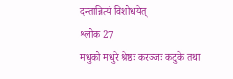दन्तान्नित्यं विशोधयेत्
श्लोक 27
मधुको मधुरे श्रेष्ठः करञ्जः कटुके तथा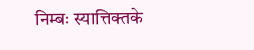निम्बः स्यात्तिक्तके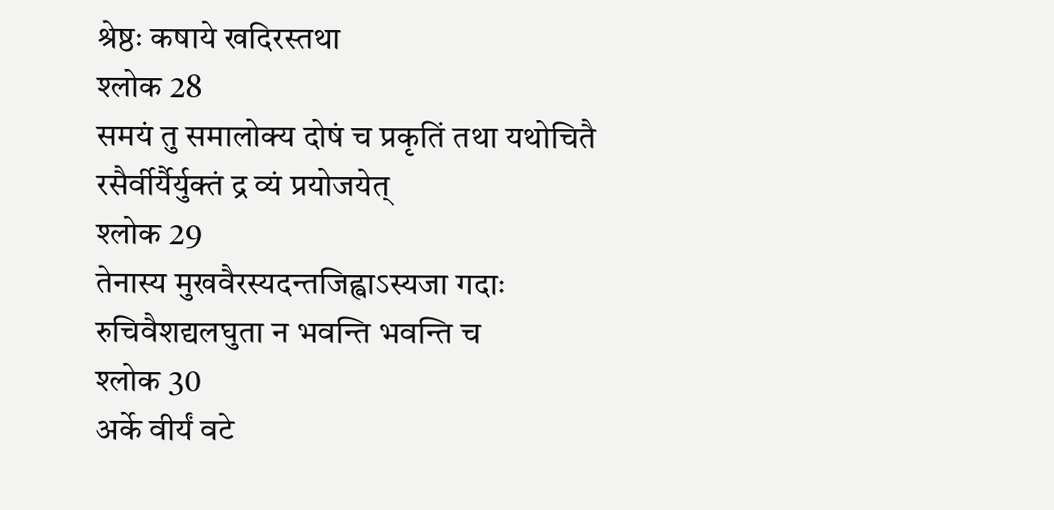श्रेष्ठः कषाये खदिरस्तथा
श्लोक 28
समयं तु समालोक्य दोषं च प्रकृतिं तथा यथोचितै रसैर्वीर्यैर्युक्तं द्र व्यं प्रयोजयेत्
श्लोक 29
तेनास्य मुखवैरस्यदन्तजिह्वाऽस्यजा गदाः रुचिवैशद्यलघुता न भवन्ति भवन्ति च
श्लोक 30
अर्के वीर्यं वटे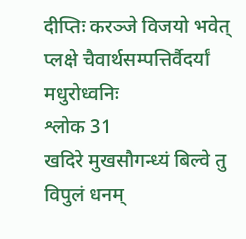दीप्तिः करञ्जे विजयो भवेत् प्लक्षे चैवार्थसम्पत्तिर्वैदर्यां मधुरोध्वनिः
श्लोक 31
खदिरे मुखसौगन्ध्यं बिल्वे तु विपुलं धनम्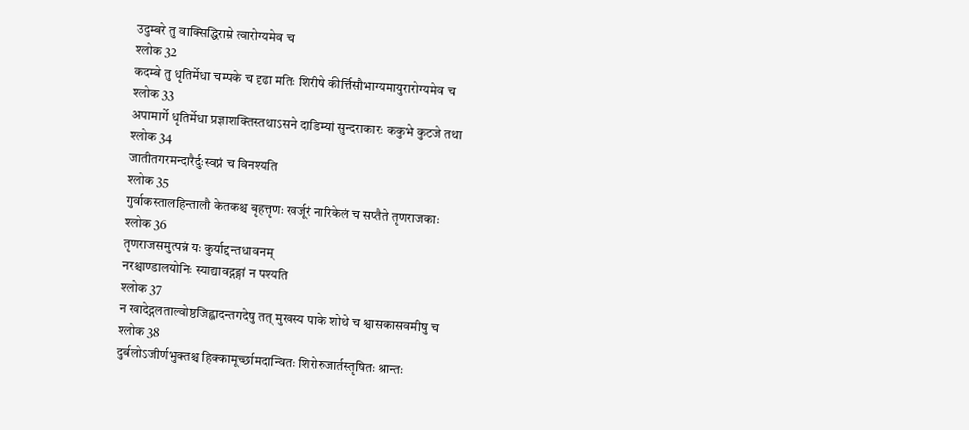उदुम्बरे तु वाक्सिद्धिराम्रे त्वारोग्यमेव च
श्लोक 32
कदम्बे तु धृतिर्मेधा चम्पके च दृढा मतिः शिरीषे कीर्त्तिसौभाग्यमायुरारोग्यमेव च
श्लोक 33
अपामार्गे धृतिर्मेधा प्रज्ञाशक्तिस्तथाऽसने दाडिम्यां सुन्दराकारः ककुभे कुटजे तथा
श्लोक 34
जातीतगरमन्दारैर्दुःस्वप्नं च विनश्यति
श्लोक 35
गुर्वाकस्तालहिन्तालौ केतकश्च बृहत्तृणः खर्जूरं नारिकेलं च सप्तैते तृणराजकाः
श्लोक 36
तृणराजसमुत्पन्नं यः कुर्याद्दन्तधावनम्
नरश्चाण्डालयोनिः स्याद्यावद्गङ्गां न पश्यति
श्लोक 37
न खादेद्गलताल्वोष्ठजिह्वादन्तगदेषु तत् मुखस्य पाके शोथे च श्वासकासवमीषु च
श्लोक 38
दुर्बलोऽजीर्णभुक्तश्च हिक्कामूर्च्छामदान्वितः शिरोरुजार्तस्तृषितः श्रान्तः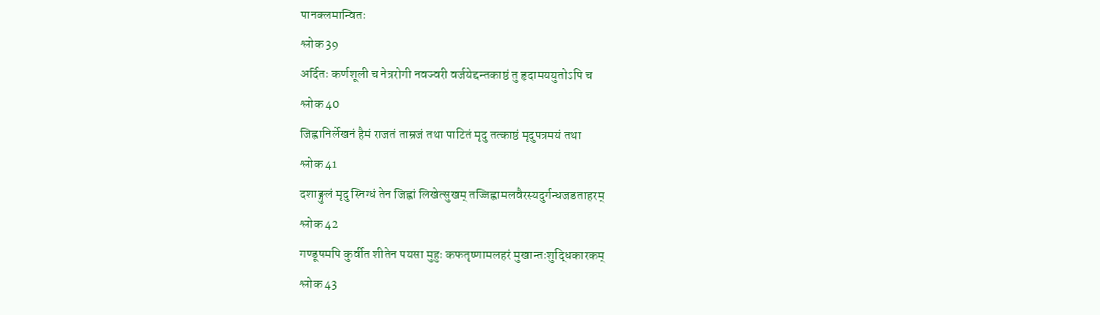पानक्लमान्वितः
श्लोक 39
अर्दितः कर्णशूली च नेत्ररोगी नवज्वरी वर्जयेद्दन्तकाष्ठं तु हृदामययुतोऽपि च
श्लोक 40
जिह्वानिर्लेखनं हैमं राजतं ताम्रजं तथा पाटितं मृदु तत्काष्ठं मृदुपत्रमयं तथा
श्लोक 41
दशाङ्गुलं मृदु स्निग्धं तेन जिह्वां लिखेत्सुखम् तज्जिह्वामलवैरस्यदुर्गन्धजडताहरम्
श्लोक 42
गण्डूषमपि कुर्वीत शीतेन पयसा मुहुः कफतृष्णामलहरं मुखान्तःशुद्धिकारकम्
श्लोक 43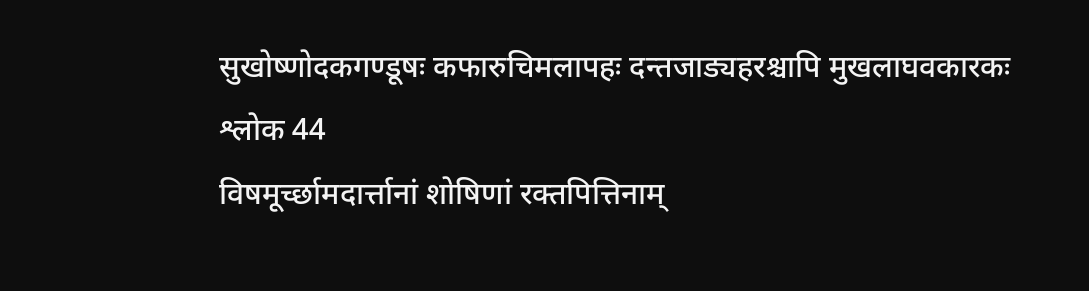सुखोष्णोदकगण्डूषः कफारुचिमलापहः दन्तजाड्यहरश्चापि मुखलाघवकारकः
श्लोक 44
विषमूर्च्छामदार्त्तानां शोषिणां रक्तपित्तिनाम्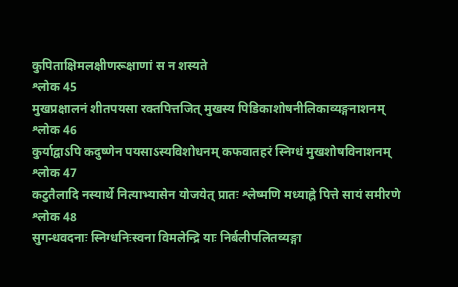कुपिताक्षिमलक्षीणरूक्षाणां स न शस्यते
श्लोक 45
मुखप्रक्षालनं शीतपयसा रक्तपित्तजित् मुखस्य पिडिकाशोषनीलिकाव्यङ्गनाशनम्
श्लोक 46
कुर्याद्वाऽपि कदुष्णेन पयसाऽस्यविशोधनम् कफवातहरं स्निग्धं मुखशोषविनाशनम्
श्लोक 47
कटुतैलादि नस्यार्थे नित्याभ्यासेन योजयेत् प्रातः श्लेष्मणि मध्याह्ने पित्ते सायं समीरणे
श्लोक 48
सुगन्धवदनाः स्निग्धनिःस्वना विमलेन्द्रि याः निर्बलीपलितव्यङ्गा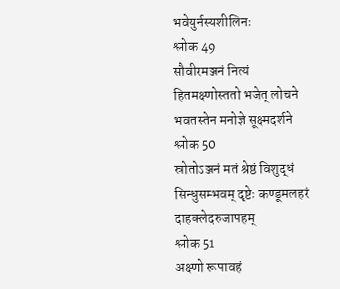भवेयुर्नस्यशीलिनः
श्लोक 49
सौवीरमञ्जनं नित्यं हितमक्ष्णोस्ततो भजेत् लोचने भवतस्तेन मनोज्ञे सूक्ष्मदर्शने
श्लोक 50
स्रोतोऽञ्जनं मतं श्रेष्ठं विशुद्धं सिन्धुसम्भवम् दृष्टेः कण्डूमलहरं दाहक्लेदरुजापहम्
श्लोक 51
अक्ष्णो रूपावहं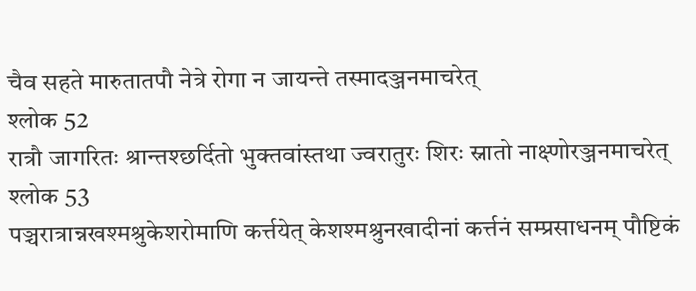चैव सहते मारुतातपौ नेत्रे रोगा न जायन्ते तस्मादञ्जनमाचरेत्
श्लोक 52
रात्रौ जागरितः श्रान्तश्छर्दितो भुक्तवांस्तथा ज्वरातुरः शिरः स्नातो नाक्ष्णोरञ्जनमाचरेत्
श्लोक 53
पञ्चरात्रान्नखश्मश्रुकेशरोमाणि कर्त्तयेत् केशश्मश्रुनखादीनां कर्त्तनं सम्प्रसाधनम् पौष्टिकं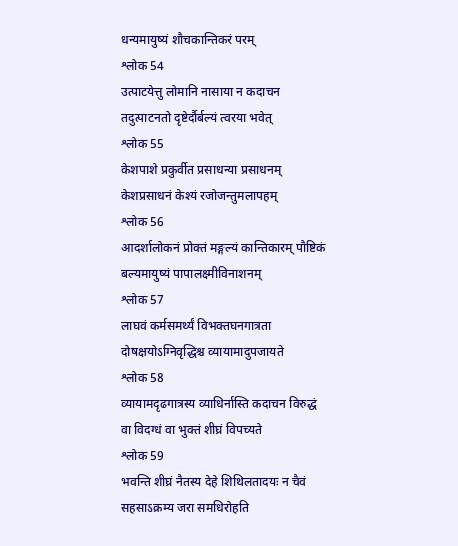धन्यमायुष्यं शौचकान्तिकरं परम्
श्लोक 54
उत्पाटयेत्तु लोमानि नासाया न कदाचन तदुत्पाटनतो दृष्टेर्दौर्बल्यं त्वरया भवेत्
श्लोक 55
केशपाशे प्रकुर्वीत प्रसाधन्या प्रसाधनम् केशप्रसाधनं केश्यं रजोजन्तुमलापहम्
श्लोक 56
आदर्शालोकनं प्रोक्तं मङ्गल्यं कान्तिकारम् पौष्टिकं बल्यमायुष्यं पापालक्ष्मीविनाशनम्
श्लोक 57
लाघवं कर्मसमर्थ्यं विभक्तघनगात्रता दोषक्षयोऽग्निवृद्धिश्च व्यायामादुपजायते
श्लोक 58
व्यायामदृढगात्रस्य व्याधिर्नास्ति कदाचन विरुद्धं वा विदग्धं वा भुक्तं शीघ्रं विपच्यते
श्लोक 59
भवन्ति शीघ्रं नैतस्य देहे शिथिलतादयः न चैवं सहसाऽक्रम्य जरा समधिरोहति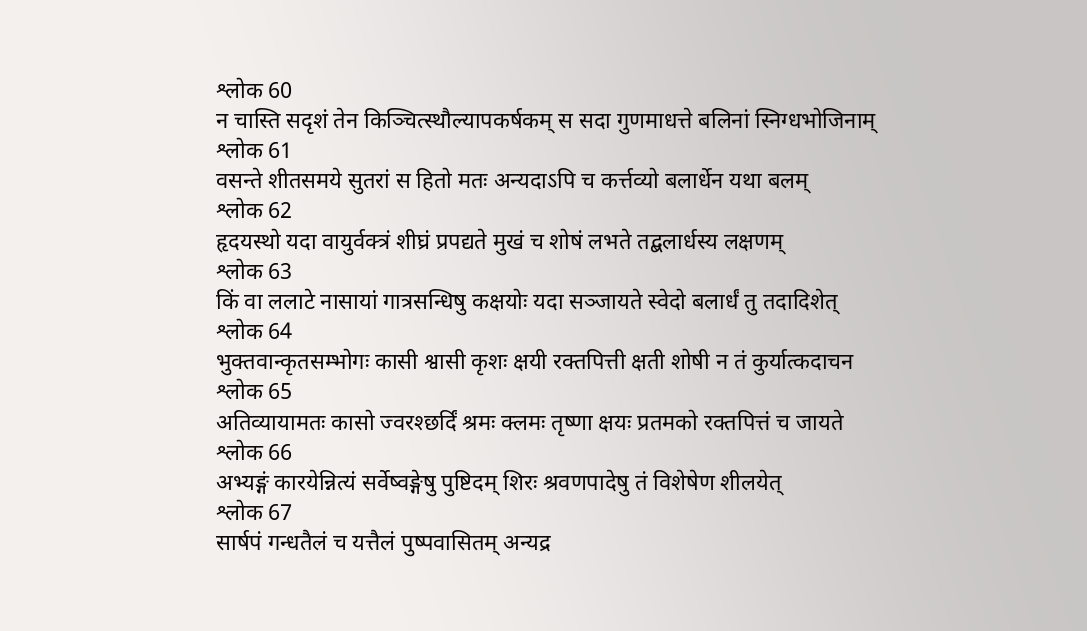श्लोक 60
न चास्ति सदृशं तेन किञ्चित्स्थौल्यापकर्षकम् स सदा गुणमाधत्ते बलिनां स्निग्धभोजिनाम्
श्लोक 61
वसन्ते शीतसमये सुतरां स हितो मतः अन्यदाऽपि च कर्त्तव्यो बलार्धेन यथा बलम्
श्लोक 62
हृदयस्थो यदा वायुर्वक्त्रं शीघ्रं प्रपद्यते मुखं च शोषं लभते तद्बलार्धस्य लक्षणम्
श्लोक 63
किं वा ललाटे नासायां गात्रसन्धिषु कक्षयोः यदा सञ्जायते स्वेदो बलार्धं तु तदादिशेत्
श्लोक 64
भुक्तवान्कृतसम्भोगः कासी श्वासी कृशः क्षयी रक्तपित्ती क्षती शोषी न तं कुर्यात्कदाचन
श्लोक 65
अतिव्यायामतः कासो ज्वरश्छर्दिं श्रमः क्लमः तृष्णा क्षयः प्रतमको रक्तपित्तं च जायते
श्लोक 66
अभ्यङ्गं कारयेन्नित्यं सर्वेष्वङ्गेषु पुष्टिदम् शिरः श्रवणपादेषु तं विशेषेण शीलयेत्
श्लोक 67
सार्षपं गन्धतैलं च यत्तैलं पुष्पवासितम् अन्यद्र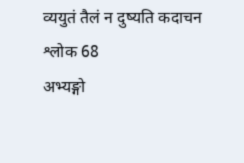व्ययुतं तैलं न दुष्यति कदाचन
श्लोक 68
अभ्यङ्गो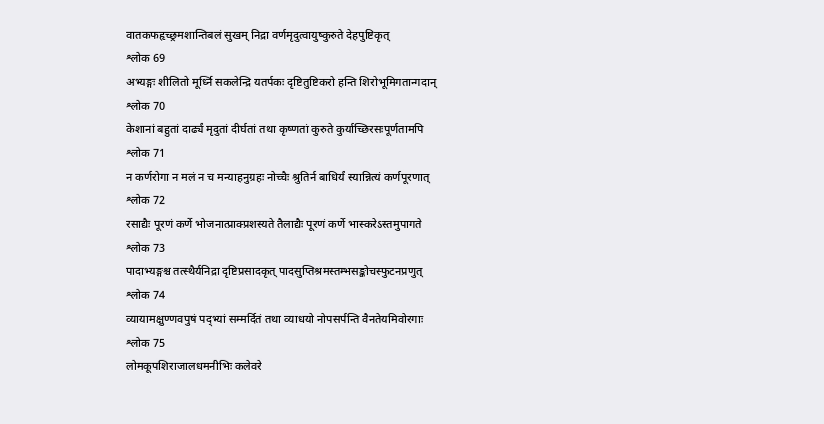वातकफहृच्छ्रमशान्तिबलं सुखम् निद्रा वर्णमृदुत्वायुष्कुरुते देहपुष्टिकृत्
श्लोक 69
अभ्यङ्गः शीलितो मूर्ध्नि सकलेन्द्रि यतर्पकः दृष्टितुष्टिकरो हन्ति शिरोभूमिगतान्गदान्
श्लोक 70
केशानां बहुतां दार्ढ्यं मृदुतां दीर्घतां तथा कृष्णतां कुरुते कुर्याच्छिरसःपूर्णतामपि
श्लोक 71
न कर्णरोगा न मलं न च मन्याहनुग्रहः नोच्चैः श्रुतिर्न बाधिर्यं स्यान्नित्यं कर्णपूरणात्
श्लोक 72
रसाद्यैः पूरणं कर्णे भोजनात्प्राक्प्रशस्यते तैलाद्यैः पूरणं कर्णे भास्करेऽस्तमुपागते
श्लोक 73
पादाभ्यङ्गश्च तत्स्थैर्यनिद्रा दृष्टिप्रसादकृत् पादसुप्तिश्रमस्तम्भसङ्कोचस्फुटनप्रणुत्
श्लोक 74
व्यायामक्षुण्णवपुषं पद्भ्यां सम्मर्दितं तथा व्याधयो नोपसर्पन्ति वैनतेयमिवोरगाः
श्लोक 75
लोमकूपशिराजालधमनीभिः कलेवरे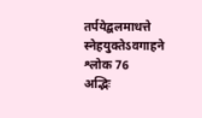तर्पयेद्बलमाधत्ते स्नेहयुक्तेऽवगाहने
श्लोक 76
अद्भिः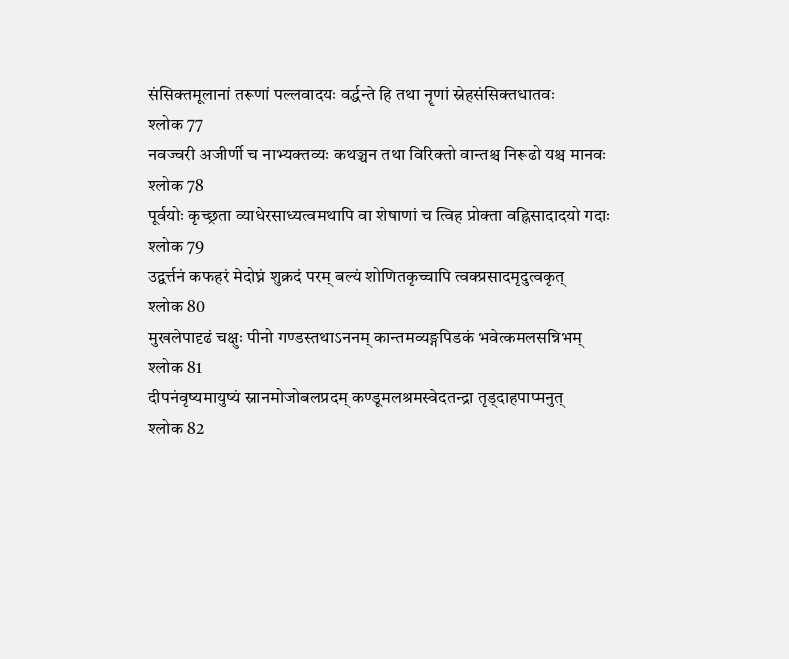संसिक्तमूलानां तरूणां पल्लवादयः वर्द्धन्ते हि तथा नॄणां स्नेहसंसिक्तधातवः
श्लोक 77
नवज्वरी अजीर्णी च नाभ्यक्तव्यः कथञ्चन तथा विरिक्तो वान्तश्च निरूढो यश्च मानवः
श्लोक 78
पूर्वयोः कृच्छ्रता व्याधेरसाध्यत्वमथापि वा शेषाणां च त्विह प्रोक्ता वह्निसादादयो गदाः
श्लोक 79
उद्वर्त्तनं कफहरं मेदोघ्नं शुक्रदं परम् बल्यं शोणितकृच्चापि त्वक्प्रसादमृदुत्वकृत्
श्लोक 80
मुखलेपादृढं चक्षुः पीनो गण्डस्तथाऽननम् कान्तमव्यङ्गपिडकं भवेत्कमलसन्निभम्
श्लोक 81
दीपनंवृष्यमायुष्यं स्नानमोजोबलप्रदम् कण्डूमलश्रमस्वेदतन्द्रा तृड्दाहपाप्मनुत्
श्लोक 82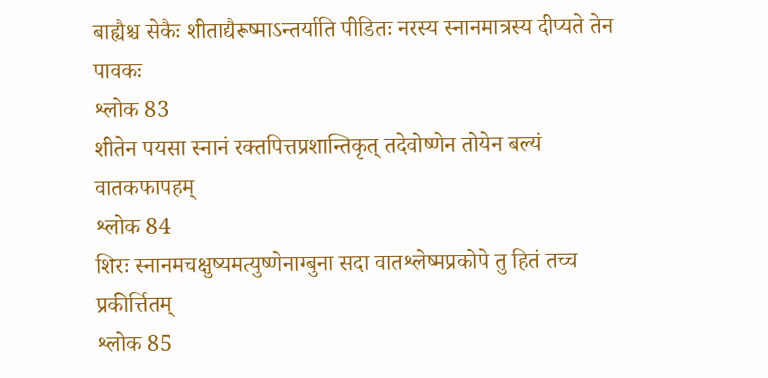बाह्यैश्च सेकैः शीताद्यैरूष्माऽन्तर्याति पीडितः नरस्य स्नानमात्रस्य दीप्यते तेन पावकः
श्लोक 83
शीतेन पयसा स्नानं रक्तपित्तप्रशान्तिकृत् तदेवोष्णेन तोयेन बल्यं वातकफापहम्
श्लोक 84
शिरः स्नानमचक्षुष्यमत्युष्णेनाग्बुना सदा वातश्लेष्मप्रकोपे तु हितं तच्च प्रकीर्त्तितम्
श्लोक 85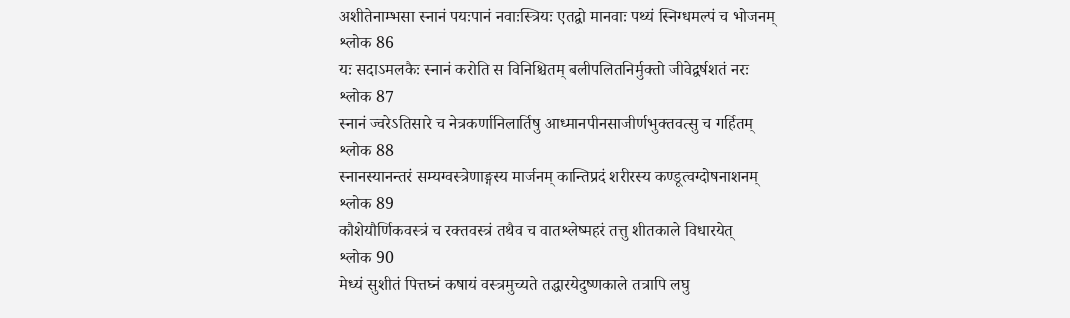अशीतेनाम्भसा स्नानं पयःपानं नवाःस्त्रियः एतद्वो मानवाः पथ्यं स्निग्धमल्पं च भोजनम्
श्लोक 86
यः सदाऽमलकैः स्नानं करोति स विनिश्चितम् बलीपलितनिर्मुक्तो जीवेद्वर्षशतं नरः
श्लोक 87
स्नानं ज्वरेऽतिसारे च नेत्रकर्णानिलार्तिषु आध्मानपीनसाजीर्णभुक्तवत्सु च गर्हितम्
श्लोक 88
स्नानस्यानन्तरं सम्यग्वस्त्रेणाङ्गस्य मार्जनम् कान्तिप्रदं शरीरस्य कण्डूत्वग्दोषनाशनम्
श्लोक 89
कौशेयौर्णिकवस्त्रं च रक्तवस्त्रं तथैव च वातश्लेष्महरं तत्तु शीतकाले विधारयेत्
श्लोक 90
मेध्यं सुशीतं पित्तघ्नं कषायं वस्त्रमुच्यते तद्धारयेदुष्णकाले तत्रापि लघु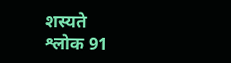शस्यते
श्लोक 91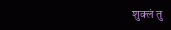शुक्लं तु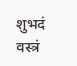शुभदं वस्त्रं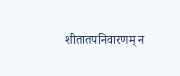शीतातपनिवारणम् न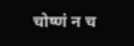चोष्णं न च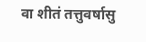वा शीतं तत्तुवर्षासु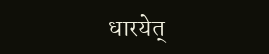धारयेत्